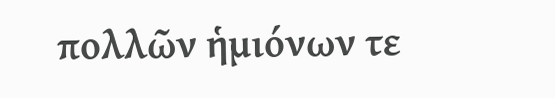πολλῶν ἡμιόνων τε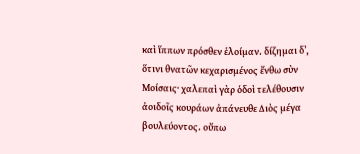καὶ ἵππων πρόσθεν ἑλοίμαν. δίζημαι δʼ, ὅτινι θνατῶν κεχαρισμένος ἔνθω σὺν Μοίσαις· χαλεπαὶ γὰρ ὁδοὶ τελέθουσιν ἀοιδοῖς κουράων ἀπάνευθε Διὸς μέγα βουλεύοντος. οὔπω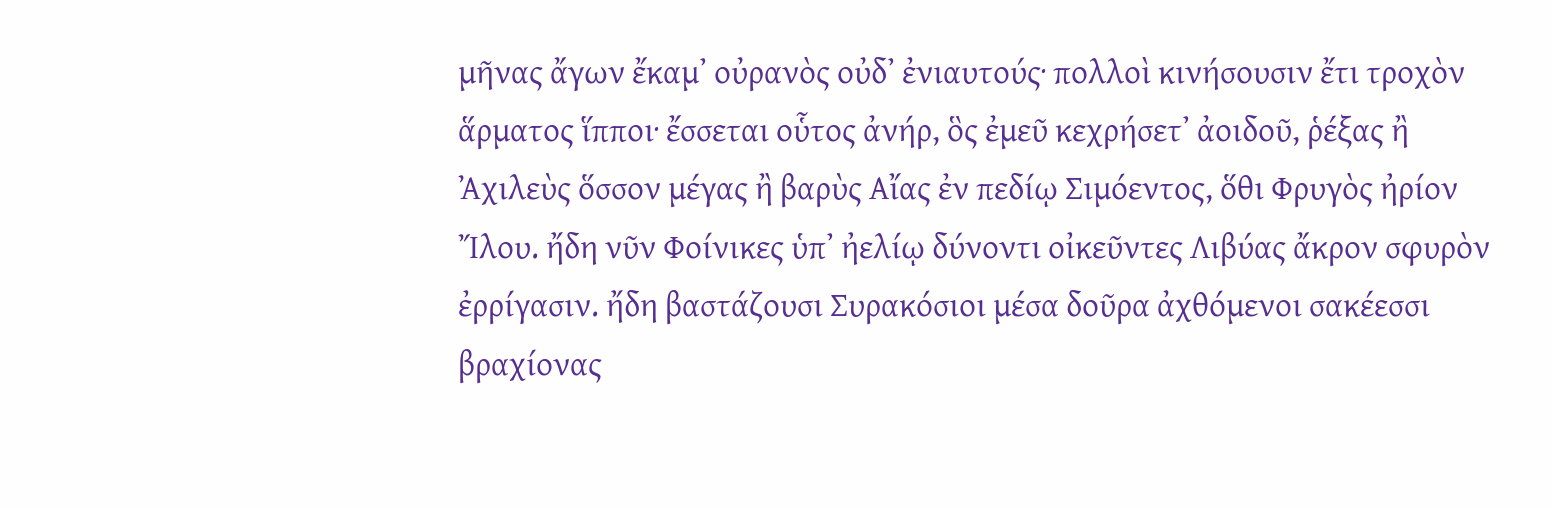μῆνας ἄγων ἔκαμʼ οὐρανὸς οὐδʼ ἐνιαυτούς· πολλοὶ κινήσουσιν ἔτι τροχὸν ἅρματος ἵπποι· ἔσσεται οὗτος ἀνήρ, ὃς ἐμεῦ κεχρήσετʼ ἀοιδοῦ, ῥέξας ἢ Ἀχιλεὺς ὅσσον μέγας ἢ βαρὺς Αἴας ἐν πεδίῳ Σιμόεντος, ὅθι Φρυγὸς ἠρίον Ἴλου. ἤδη νῦν Φοίνικες ὑπʼ ἠελίῳ δύνοντι οἰκεῦντες Λιβύας ἄκρον σφυρὸν ἐρρίγασιν. ἤδη βαστάζουσι Συρακόσιοι μέσα δοῦρα ἀχθόμενοι σακέεσσι βραχίονας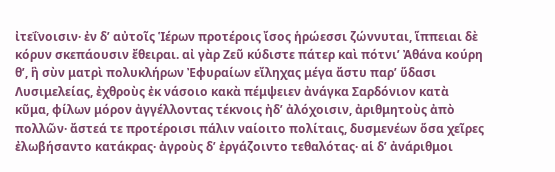ἰτεΐνοισιν· ἐν δʼ αὐτοῖς Ἱέρων προτέροις ἴσος ἡρώεσσι ζώννυται, ἵππειαι δὲ κόρυν σκεπάουσιν ἔθειραι. αἰ γὰρ Ζεῦ κύδιστε πάτερ καὶ πότνιʼ Ἀθάνα κούρη θʼ, ἣ σὺν ματρὶ πολυκλήρων Ἐφυραίων εἴληχας μέγα ἄστυ παρʼ ὕδασι Λυσιμελείας, ἐχθροὺς ἐκ νάσοιο κακὰ πέμψειεν ἀνάγκα Σαρδόνιον κατὰ κῦμα, φίλων μόρον ἀγγέλλοντας τέκνοις ἠδʼ ἀλόχοισιν, ἀριθμητοὺς ἀπὸ πολλῶν· ἄστεά τε προτέροισι πάλιν ναίοιτο πολίταις, δυσμενέων ὅσα χεῖρες ἐλωβήσαντο κατάκρας· ἀγροὺς δʼ ἐργάζοιντο τεθαλότας· αἱ δʼ ἀνάριθμοι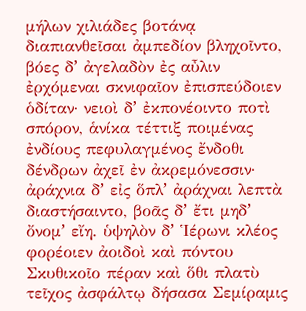μήλων χιλιάδες βοτάνᾳ διαπιανθεῖσαι ἀμπεδίον βληχοῖντο, βόες δʼ ἀγελαδὸν ἐς αὖλιν ἐρχόμεναι σκνιφαῖον ἐπισπεύδοιεν ὁδίταν· νειοὶ δʼ ἐκπονέοιντο ποτὶ σπόρον, ἁνίκα τέττιξ ποιμένας ἐνδίους πεφυλαγμένος ἔνδοθι δένδρων ἀχεῖ ἐν ἀκρεμόνεσσιν· ἀράχνια δʼ εἰς ὅπλʼ ἀράχναι λεπτὰ διαστήσαιντο, βοᾶς δʼ ἔτι μηδʼ ὄνομʼ εἴη. ὑψηλὸν δʼ Ἱέρωνι κλέος φορέοιεν ἀοιδοὶ καὶ πόντου Σκυθικοῖο πέραν καὶ ὅθι πλατὺ τεῖχος ἀσφάλτῳ δήσασα Σεμίραμις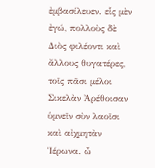ἐμβασίλευεν. εἷς μὲν ἐγώ, πολλοὺς δὲ Διὸς φιλέοντι καὶ ἄλλους θυγατέρες, τοῖς πᾶσι μέλοι Σικελὰν Ἀρέθοισαν ὑμνεῖν σὺν λαοῖσι καὶ αἰχμητὰν Ἱέρωνα. ὦ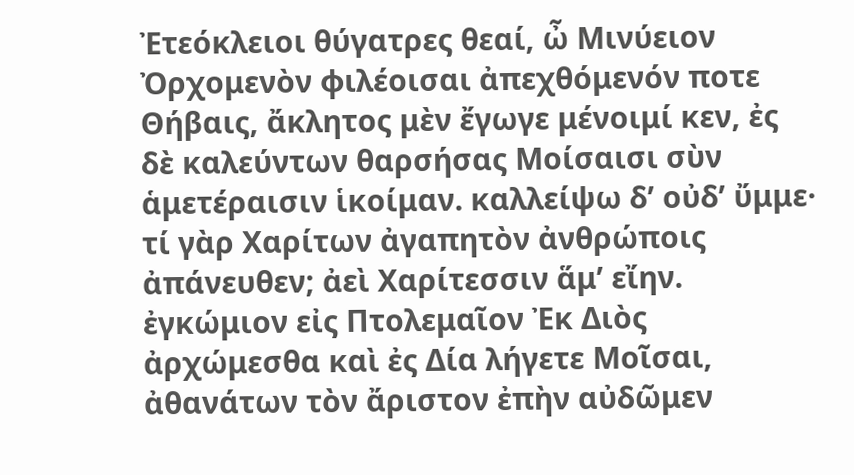Ἐτεόκλειοι θύγατρες θεαί, ὦ Μινύειον Ὀρχομενὸν φιλέοισαι ἀπεχθόμενόν ποτε Θήβαις, ἄκλητος μὲν ἔγωγε μένοιμί κεν, ἐς δὲ καλεύντων θαρσήσας Μοίσαισι σὺν ἁμετέραισιν ἱκοίμαν. καλλείψω δʼ οὐδʼ ὔμμε· τί γὰρ Χαρίτων ἀγαπητὸν ἀνθρώποις ἀπάνευθεν; ἀεὶ Χαρίτεσσιν ἅμʼ εἴην. ἐγκώμιον εἰς Πτολεμαῖον Ἐκ Διὸς ἀρχώμεσθα καὶ ἐς Δία λήγετε Μοῖσαι, ἀθανάτων τὸν ἄριστον ἐπὴν αὐδῶμεν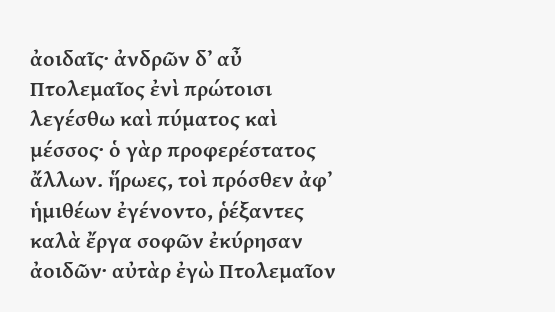ἀοιδαῖς· ἀνδρῶν δʼ αὖ Πτολεμαῖος ἐνὶ πρώτοισι λεγέσθω καὶ πύματος καὶ μέσσος· ὁ γὰρ προφερέστατος ἄλλων. ἥρωες, τοὶ πρόσθεν ἀφʼ ἡμιθέων ἐγένοντο, ῥέξαντες καλὰ ἔργα σοφῶν ἐκύρησαν ἀοιδῶν· αὐτὰρ ἐγὼ Πτολεμαῖον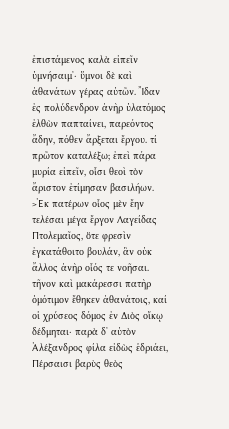ἐπιστάμενος καλὰ εἰπεῖν ὑμνήσαιμʼ· ὕμνοι δὲ καὶ ἀθανάτων γέρας αὐτῶν. Ἴδαν ἐς πολύδενδρον ἀνὴρ ὑλατόμος ἐλθὼν παπταίνει, παρεόντος ἄδην, πόθεν ἄρξεται ἔργου. τί πρῶτον καταλέξω; ἐπεὶ πάρα μυρία εἰπεῖν, οἷσι θεοὶ τὸν ἄριστον ἐτίμησαν βασιλήων. >Ἐκ πατέρων οἷος μὲν ἔην τελέσαι μέγα ἔργον Λαγείδας Πτολεμαῖος, ὅτε φρεσὶν ἐγκατάθοιτο βουλάν, ἃν οὐκ ἄλλος ἀνὴρ οἷός τε νοῆσαι. τῆνον καὶ μακάρεσσι πατὴρ ὁμότιμον ἔθηκεν ἀθανάτοις, καί οἱ χρύσεος δόμος ἐν Διὸς οἴκῳ δέδμηται· παρὰ δʼ αὐτὸν Ἀλέξανδρος φίλα εἰδὼς ἑδριάει, Πέρσαισι βαρὺς θεὸς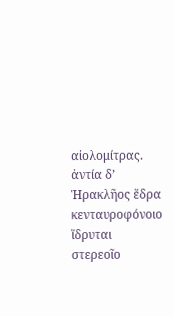αἰολομίτρας. ἀντία δʼ Ἡρακλῆος ἕδρα κενταυροφόνοιο ἵδρυται στερεοῖο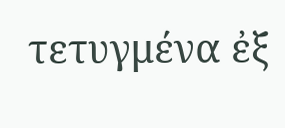τετυγμένα ἐξ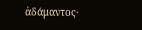ἀδάμαντος·